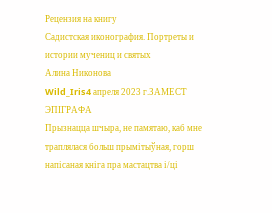Рецензия на книгу
Садистская иконография. Портреты и истории мучениц и святых
Алина Никонова
Wild_Iris4 апреля 2023 г.ЗАМЕСТ ЭПІГРАФА
Прызнацца шчыра, не памятаю, каб мне траплялася больш прымітыўная, горш напісаная кніга пра мастацтва і/ці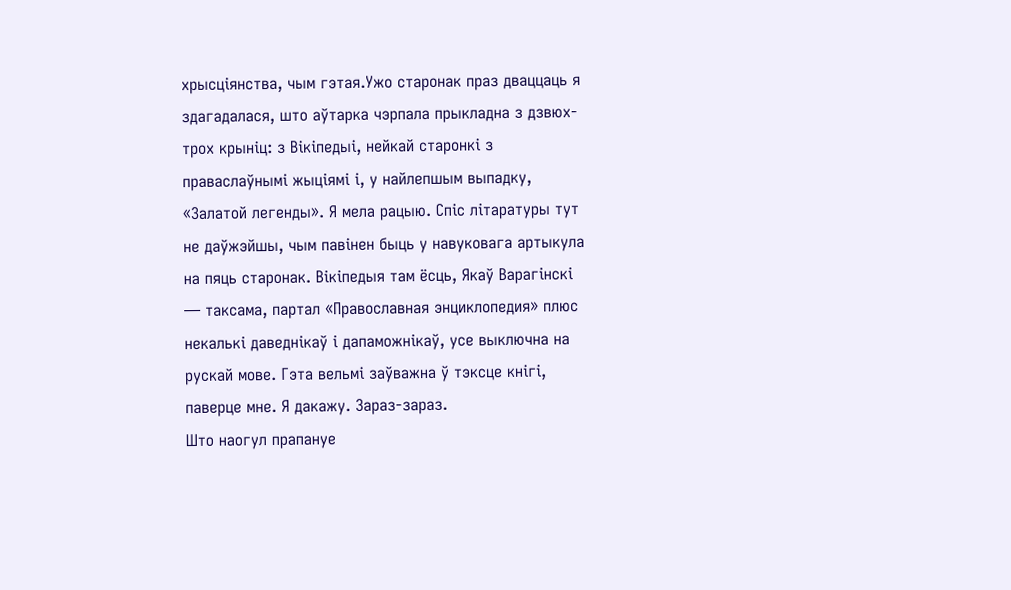хрысціянства, чым гэтая.Ужо старонак праз дваццаць я здагадалася, што аўтарка чэрпала прыкладна з дзвюх-трох крыніц: з Вікіпедыі, нейкай старонкі з праваслаўнымі жыціямі і, у найлепшым выпадку, «Залатой легенды». Я мела рацыю. Спіс літаратуры тут не даўжэйшы, чым павінен быць у навуковага артыкула на пяць старонак. Вікіпедыя там ёсць, Якаў Варагінскі — таксама, партал «Православная энциклопедия» плюс некалькі даведнікаў і дапаможнікаў, усе выключна на рускай мове. Гэта вельмі заўважна ў тэксце кнігі, паверце мне. Я дакажу. Зараз-зараз.
Што наогул прапануе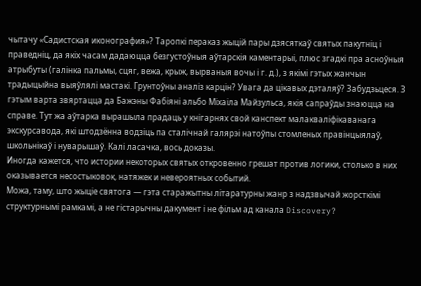чытачу «Садистская иконография»? Таропкі пераказ жыцій пары дзясяткаў святых пакутніц і праведніц, да якіх часам дадаюцца безгустоўныя аўтарскія каментарыі, плюс згадкі пра асноўныя атрыбуты (галінка пальмы, сцяг, вежа, крыж, вырваныя вочы і г. д.), з якімі гэтых жанчын традыцыйна выяўлялі мастакі. Грунтоўны аналіз карцін? Увага да цікавых дэталяў? Забудзьцеся. З гэтым варта звяртацца да Бажэны Фабіяні альбо Міхаіла Майзульса, якія сапраўды знаюцца на справе. Тут жа аўтарка вырашыла прадаць у кнігарнях свой канспект малакваліфікаванага экскурсавода, які штодзённа водзіць па сталічнай галярэі натоўпы стомленых правінцыялаў, школьнікаў і нуварышаў. Калі ласачка, вось доказы.
Иногда кажется, что истории некоторых святых откровенно грешат против логики, столько в них оказывается несостыковок, натяжек и невероятных событий.
Можа, таму, што жыціе святога — гэта старажытны літаратурны жанр з надзвычай жорсткімі структурнымі рамкамі, а не гістарычны дакумент і не фільм ад канала Discovery?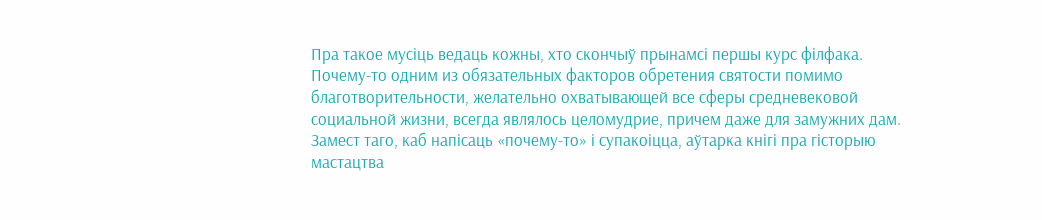Пра такое мусіць ведаць кожны, хто скончыў прынамсі першы курс філфака.
Почему-то одним из обязательных факторов обретения святости помимо благотворительности, желательно охватывающей все сферы средневековой социальной жизни, всегда являлось целомудрие, причем даже для замужних дам.
Замест таго, каб напісаць «почему-то» і супакоіцца, аўтарка кнігі пра гісторыю мастацтва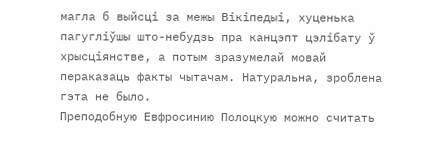магла б выйсці за межы Вікіпедыі, хуценька пагугліўшы што-небудзь пра канцэпт цэлібату ў хрысціянстве, а потым зразумелай мовай пераказаць факты чытачам. Натуральна, зроблена гэта не было.
Преподобную Евфросинию Полоцкую можно считать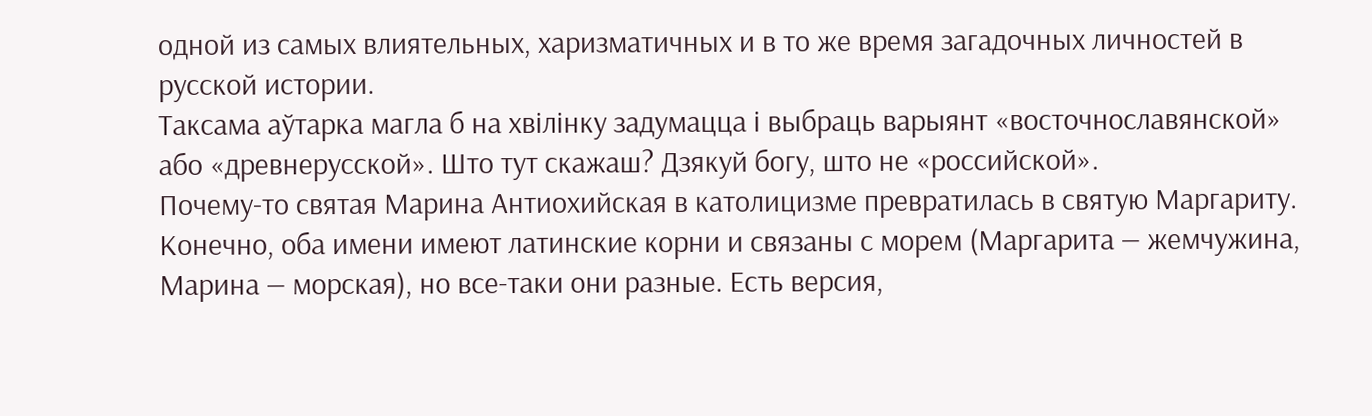одной из самых влиятельных, харизматичных и в то же время загадочных личностей в русской истории.
Таксама аўтарка магла б на хвілінку задумацца і выбраць варыянт «восточнославянской» або «древнерусской». Што тут скажаш? Дзякуй богу, што не «российской».
Почему-то святая Марина Антиохийская в католицизме превратилась в святую Маргариту. Конечно, оба имени имеют латинские корни и связаны с морем (Маргарита — жемчужина, Марина — морская), но все-таки они разные. Есть версия,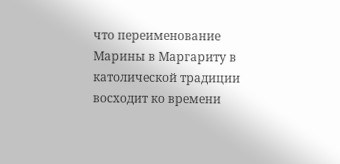что переименование Марины в Маргариту в католической традиции восходит ко времени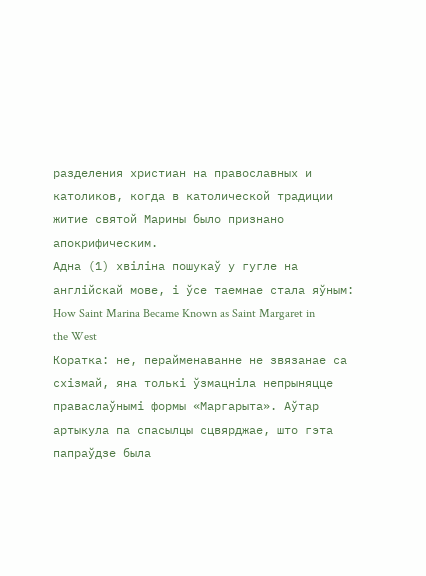разделения христиан на православных и католиков, когда в католической традиции житие святой Марины было признано апокрифическим.
Адна (1) хвіліна пошукаў у гугле на англійскай мове, і ўсе таемнае стала яўным:
How Saint Marina Became Known as Saint Margaret in the West
Коратка: не, перайменаванне не звязанае са схізмай, яна толькі ўзмацніла непрыняцце праваслаўнымі формы «Маргарыта». Аўтар артыкула па спасылцы сцвярджае, што гэта папраўдзе была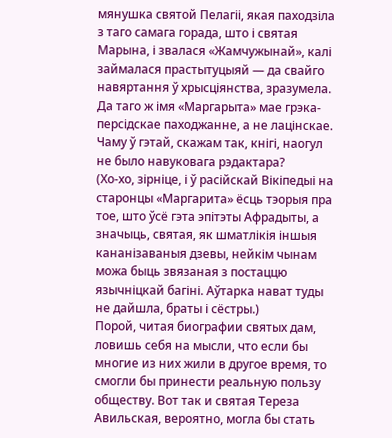мянушка святой Пелагіі, якая паходзіла з таго самага горада, што і святая Марына, і звалася «Жамчужынай», калі займалася прастытуцыяй — да свайго навяртання ў хрысціянства, зразумела. Да таго ж імя «Маргарыта» мае грэка-персідскае паходжанне, а не лацінскае. Чаму ў гэтай, скажам так, кнігі, наогул не было навуковага рэдактара?
(Хо-хо, зірніце, і ў расійскай Вікіпедыі на старонцы «Маргарита» ёсць тэорыя пра тое, што ўсё гэта эпітэты Афрадыты, а значыць, святая, як шматлікія іншыя кананізаваныя дзевы, нейкім чынам можа быць звязаная з постаццю язычніцкай багіні. Аўтарка нават туды не дайшла, браты і сёстры.)
Порой, читая биографии святых дам, ловишь себя на мысли, что если бы многие из них жили в другое время, то смогли бы принести реальную пользу обществу. Вот так и святая Тереза Авильская, вероятно, могла бы стать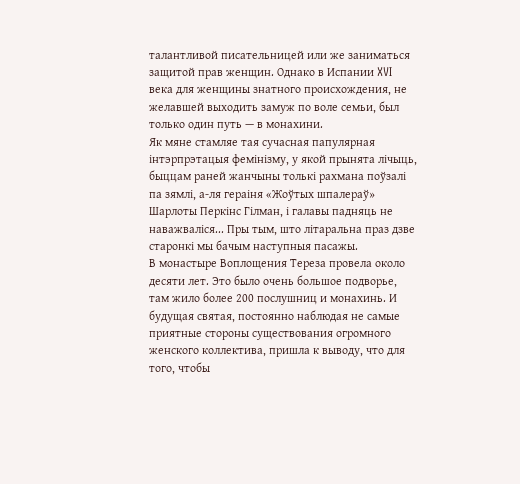талантливой писательницей или же заниматься защитой прав женщин. Однако в Испании XVI века для женщины знатного происхождения, не желавшей выходить замуж по воле семьи, был только один путь — в монахини.
Як мяне стамляе тая сучасная папулярная інтэрпрэтацыя фемінізму, у якой прынята лічыць, быццам раней жанчыны толькі рахмана поўзалі па зямлі, а-ля гераіня «Жоўтых шпалераў» Шарлоты Перкінс Гілман, і галавы падняць не наважваліся... Пры тым, што літаральна праз дзве старонкі мы бачым наступныя пасажы.
В монастыре Воплощения Тереза провела около десяти лет. Это было очень большое подворье, там жило более 200 послушниц и монахинь. И будущая святая, постоянно наблюдая не самые приятные стороны существования огромного женского коллектива, пришла к выводу, что для того, чтобы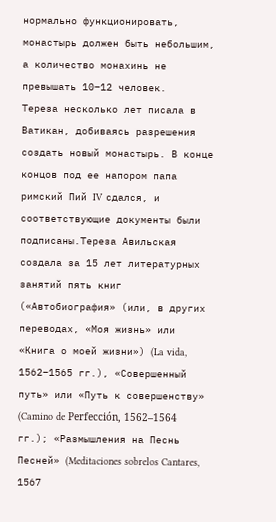нормально функционировать, монастырь должен быть небольшим, а количество монахинь не превышать 10–12 человек.
Тереза несколько лет писала в Ватикан, добиваясь разрешения создать новый монастырь. В конце концов под ее напором папа римский Пий IV сдался, и соответствующие документы были подписаны.Тереза Авильская создала за 15 лет литературных занятий пять книг («Автобиография» (или, в других переводах, «Моя жизнь» или «Книга о моей жизни») (La vida, 1562–1565 гг.), «Совершенный путь» или «Путь к совершенству» (Camino de Perfección, 1562–1564 гг.); «Размышления на Песнь Песней» (Meditaciones sobrelos Cantares, 1567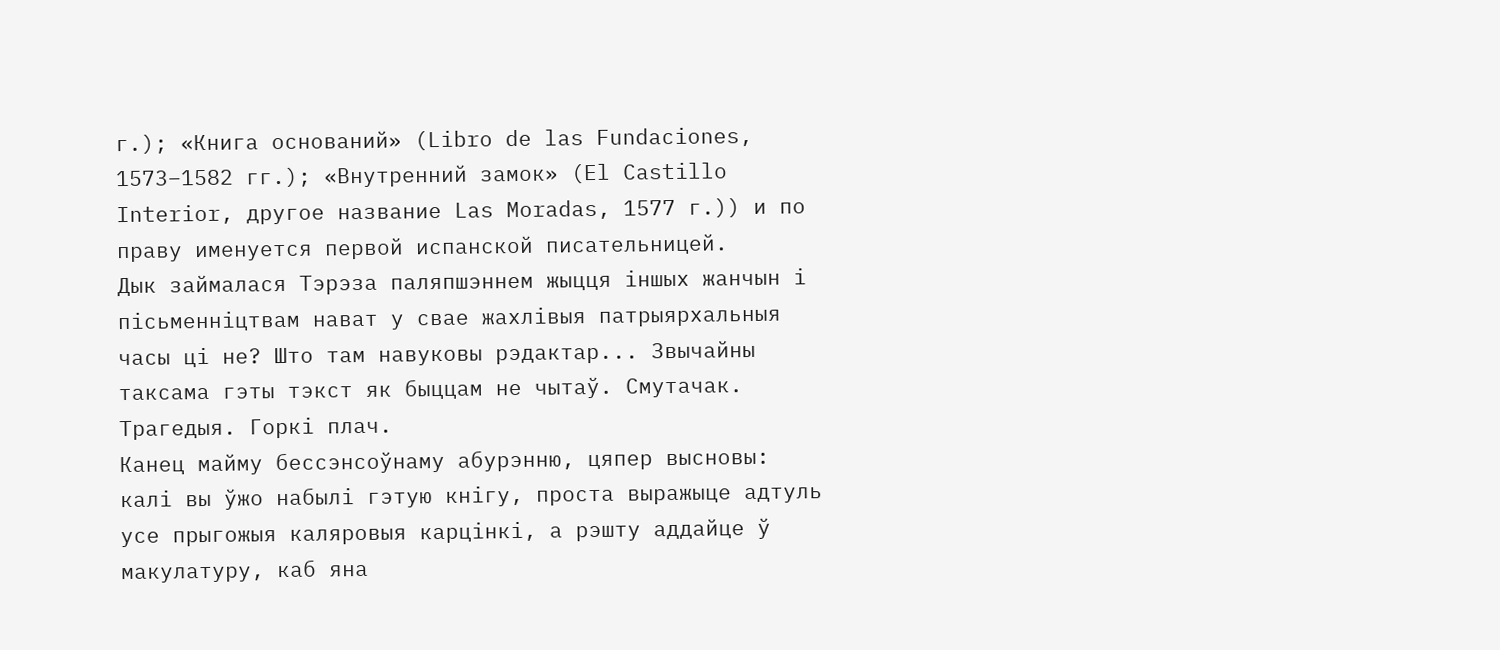г.); «Книга оснований» (Libro de las Fundaciones, 1573–1582 гг.); «Внутренний замок» (El Castillo Interior, другое название Las Moradas, 1577 г.)) и по праву именуется первой испанской писательницей.
Дык займалася Тэрэза паляпшэннем жыцця іншых жанчын і пісьменніцтвам нават у свае жахлівыя патрыярхальныя часы ці не? Што там навуковы рэдактар... Звычайны таксама гэты тэкст як быццам не чытаў. Смутачак. Трагедыя. Горкі плач.
Канец майму бессэнсоўнаму абурэнню, цяпер высновы: калі вы ўжо набылі гэтую кнігу, проста выражыце адтуль усе прыгожыя каляровыя карцінкі, а рэшту аддайце ў макулатуру, каб яна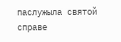паслужыла святой справе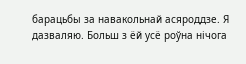барацьбы за навакольнай асяроддзе. Я дазваляю. Больш з ёй усё роўна нічога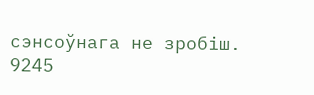сэнсоўнага не зробіш.
9245